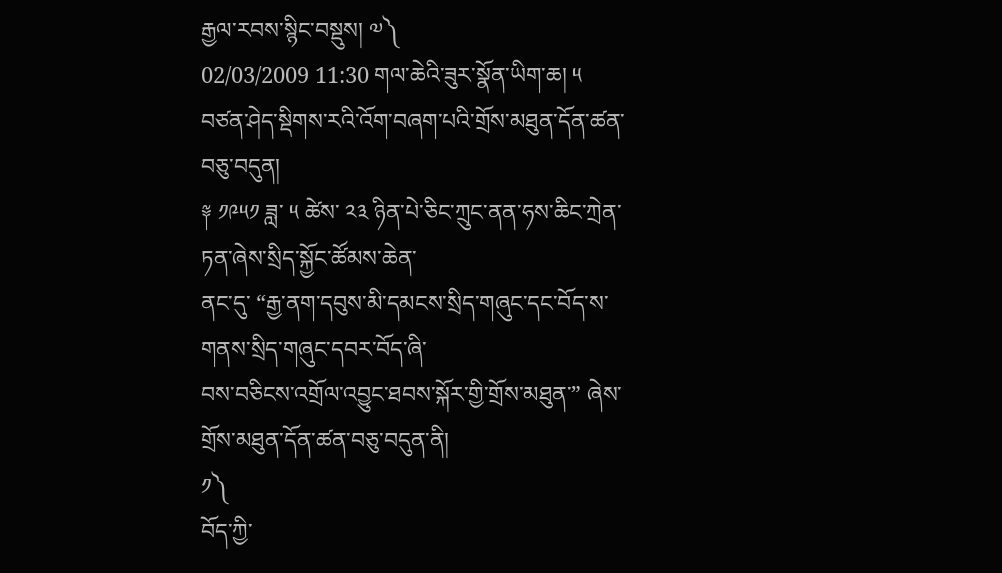རྒྱལ་རབས་སྙིང་བསྡུས། ༧༽
02/03/2009 11:30 གལ་ཆེའི་ཟུར་སྣོན་ཡིག་ཆ། ༥
བཙན་ཤེད་སྡིགས་རའི་འོག་བཞག་པའི་གྲོས་མཐུན་དོན་ཚན་བཅུ་བདུན།
༈ ༡༩༥༡ ཟླ་ ༥ ཚེས་ ༢༣ ཉིན་པེ་ཅིང་ཀྲུང་ནན་ཧས་ཆིང་ཀྲེན་ཏན་ཞེས་སྲིད་སྐྱོང་ཚོམས་ཆེན་
ནང་དུ་ “རྒྱ་ནག་དབུས་མི་དམངས་སྲིད་གཞུང་དང་བོད་ས་གནས་སྲིད་གཞུང་དབར་བོད་ཞི་
བས་བཅིངས་འགྲོལ་འབྱུང་ཐབས་སྐོར་གྱི་གྲོས་མཐུན་” ཞེས་གྲོས་མཐུན་དོན་ཚན་བཅུ་བདུན་ནི།
༡༽
བོད་ཀྱི་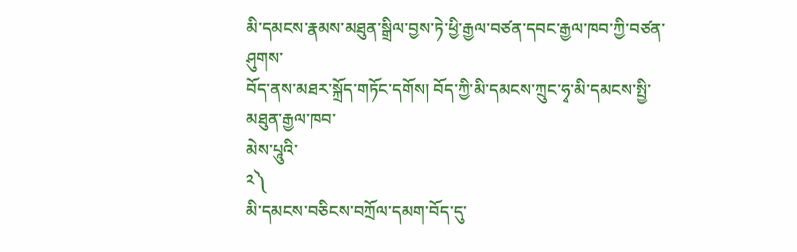མི་དམངས་རྣམས་མཐུན་སྒྲིལ་བྱས་ཏེ་ཕྱི་རྒྱལ་བཙན་དབང་རྒྱལ་ཁབ་ཀྱི་བཙན་ཤུགས་
བོད་ནས་མཐར་སྐྲོད་གཏོང་དགོས། བོད་ཀྱི་མི་དམངས་ཀྲུང་ཧྭ་མི་དམངས་སྤྱི་མཐུན་རྒྱལ་ཁབ་
མེས་པཱུའི་
༢༽
མི་དམངས་བཅིངས་བཀྲོལ་དམག་བོད་དུ་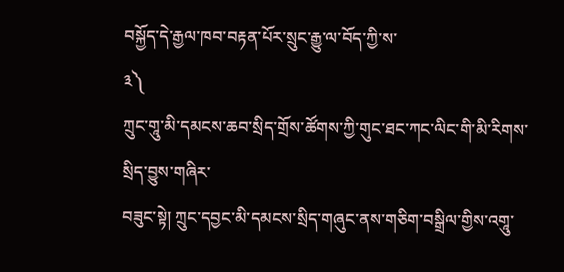བསྐྱོད་དེ་རྒྱལ་ཁབ་བརྟན་པོར་སྲུང་རྒྱུ་ལ་བོད་ཀྱི་ས་
༣༽
ཀྲུང་གཱུ་མི་དམངས་ཆབ་སྲིད་གྲོས་ཚོགས་ཀྱི་གུང་ཐང་ཀང་ལིང་གི་མི་རིགས་སྲིད་བྱུས་གཞིར་
བཟུང་སྟེ། ཀྲུང་དབྱང་མི་དམངས་སྲིད་གཞུང་ནས་གཅིག་བསྒྲིལ་གྱིས་འགཱུ་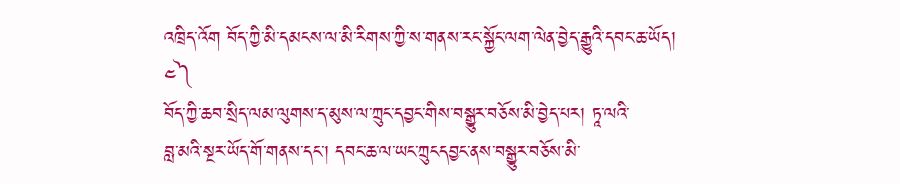འཁྲིད་འོག བོད་ཀྱི་མི་དམངས་ལ་མི་རིགས་ཀྱི་ས་གནས་རང་སྐྱོང་ལག་ལེན་བྱེད་རྒྱུའི་དབང་ཆ་ཡོད།
༤༽
བོད་ཀྱི་ཆབ་སྲིད་ལམ་ལུགས་ད་མུས་ལ་ཀྲུང་དབྱང་གིས་བསྒྱུར་བཅོས་མི་བྱེད་པར། ཏཱ་ལའི་
བླ་མའི་སྔར་ཡོད་གོ་གནས་དང་། དབང་ཆ་ལ་ཡང་ཀྲུངདབྱང་ནས་བསྒྱུར་བཅོས་མི་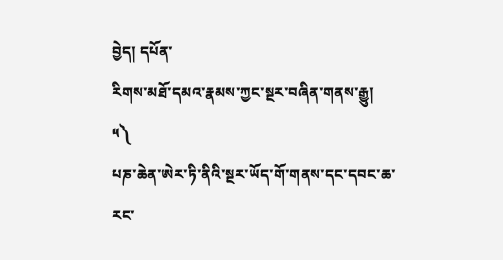བྱེད། དཔོན་
རིགས་མཐོ་དམའ་རྣམས་ཀྱང་སྔར་བཞིན་གནས་རྒྱུ།
༥༽
པཎ་ཆེན་ཨེར་ཏི་ནིའི་སྔར་ཡོད་གོ་གནས་དང་དབང་ཆ་རང་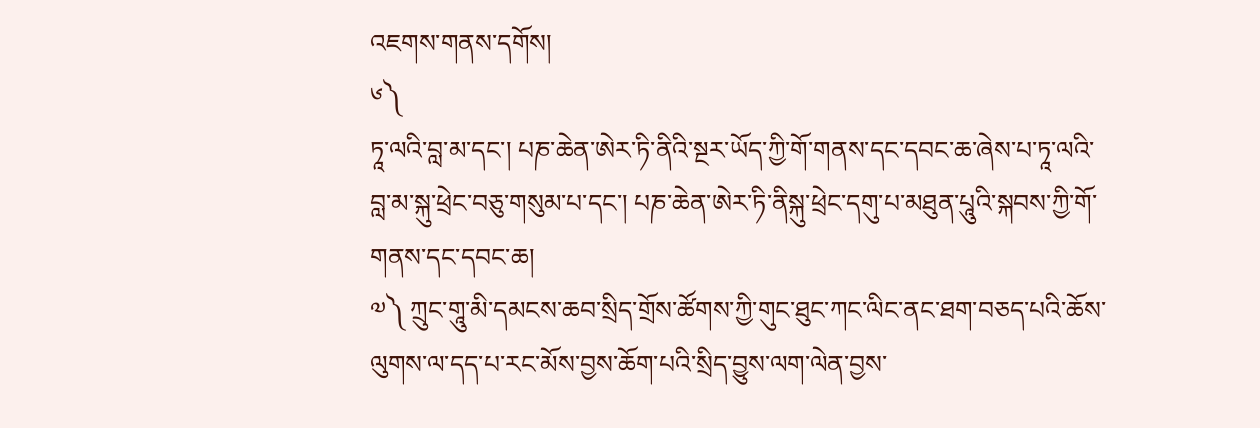འཇགས་གནས་དགོས།
༦༽
ཏཱ་ལའི་བླ་མ་དང་། པཎ་ཆེན་ཨེར་ཏི་ནིའི་སྔར་ཡོད་ཀྱི་གོ་གནས་དང་དབང་ཆ་ཞེས་པ་ཏཱ་ལའི་
བླ་མ་སྐུ་ཕྲེང་བཅུ་གསུམ་པ་དང་། པཎ་ཆེན་ཨེར་ཏི་ནིསྐུ་ཕྲེང་དགུ་པ་མཐུན་པཱུའི་སྐབས་ཀྱི་གོ་
གནས་དང་དབང་ཆ།
༧༽ ཀྲུང་གཱུ་མི་དམངས་ཆབ་སྲིད་གྲོས་ཚོགས་ཀྱི་གུང་ཐུང་ཀང་ལིང་ནང་ཐག་བཅད་པའི་ཆོས་
ལུགས་ལ་དད་པ་རང་མོས་བྱས་ཆོག་པའི་སྲིད་བྱུས་ལག་ལེན་བྱས་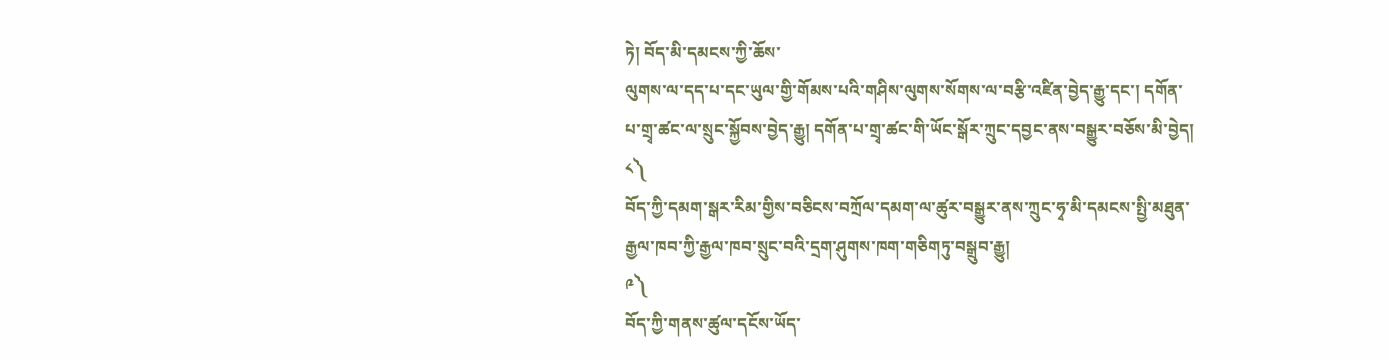ཏེ། བོད་མི་དམངས་ཀྱི་ཆོས་
ལུགས་ལ་དད་པ་དང་ཡུལ་གྱི་གོམས་པའི་གཤིས་ལུགས་སོགས་ལ་བརྩི་འཛིན་བྱེད་རྒྱུ་དང་། དགོན་
པ་གྲྭ་ཚང་ལ་སྲུང་སྐྱོབས་བྱེད་རྒྱུ། དགོན་པ་གྲྭ་ཚང་གི་ཡོང་སྒོར་ཀྲུང་དབྱང་ནས་བསྒྱུར་བཅོས་མི་བྱེད།
༨༽
བོད་ཀྱི་དམག་སྒར་རིམ་གྱིས་བཅིངས་བཀྲོལ་དམག་ལ་ཚུར་བསྒྱུར་ནས་ཀྲུང་ཧྭ་མི་དམངས་སྤྱི་མཐུན་
རྒྱལ་ཁབ་ཀྱི་རྒྱལ་ཁབ་སྲུང་བའི་དྲག་ཤུགས་ཁག་གཅིགཏུ་བསྒྲུབ་རྒྱུ།
༩༽
བོད་ཀྱི་གནས་ཚུལ་དངོས་ཡོད་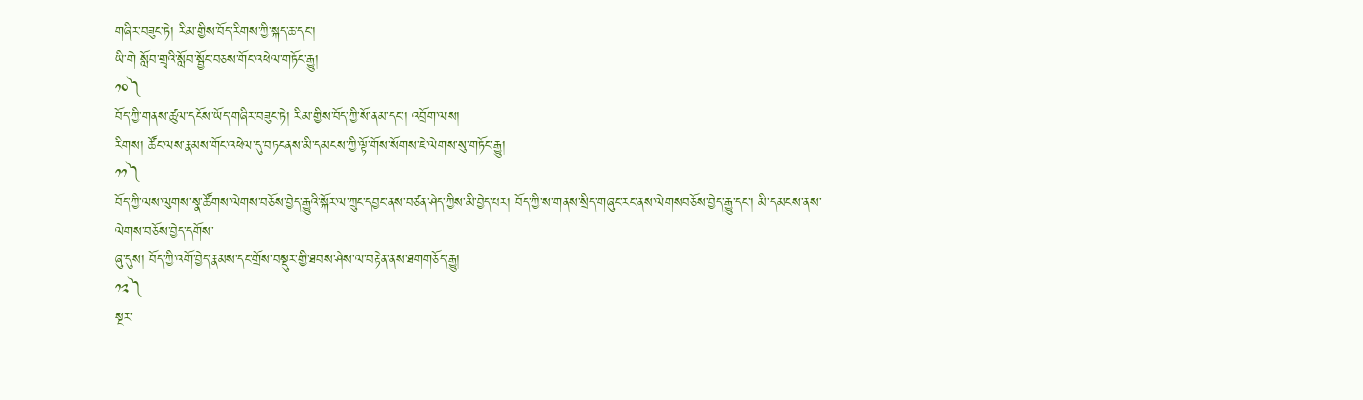གཞིར་བཟུང་ཏེ། རིམ་གྱིས་བོད་རིགས་ཀྱི་སྐད་ཆ་དང་།
ཡི་གེ སློབ་གྲྭའི་སློབ་སྦྱོང་བཅས་གོང་འཕེལ་གཏོང་རྒྱུ།
༡༠༽
བོད་ཀྱི་གནས་ཚུལ་དངོས་ཡོད་གཞིར་བཟུང་ཏེ། རིམ་གྱིས་བོད་ཀྱི་སོ་ནམ་དང་། འབྲོག་ལས།
རིགས། ཚོང་ལས་རྣམས་གོང་འཕེལ་དུ་བཏངནས་མི་དམངས་ཀྱི་ལྟོ་གོས་སོགས་ཇེ་ལེགས་སུ་གཏོང་རྒྱུ།
༡༡༽
བོད་ཀྱི་ལས་ལུགས་སྣ་ཚོགས་ལེགས་བཅོས་བྱེད་རྒྱུའི་སྐོར་ལ་ཀྲུང་དབྱང་ནས་བཙན་ཤེད་ཀྱིས་མི་བྱེད་པར། བོད་ཀྱི་ས་གནས་སྲིད་གཞུང་རང་ནས་ལེགསབཅོས་བྱེད་རྒྱུ་དང་། མི་དམངས་ནས་ལེགས་བཅོས་བྱེད་དགོས་
ཞུ་དུས། བོད་ཀྱི་འགོ་བྱེད་རྣམས་དང་གྲོས་བསྡུར་གྱི་ཐབས་ཤེས་ལ་བརྟེན་ནས་ཐགགཅོད་རྒྱུ།
༡༢༽
སྔར་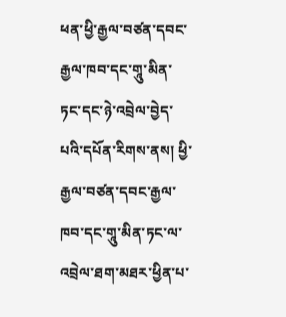ཕན་ཕྱི་རྒྱལ་བཙན་དབང་རྒྱལ་ཁབ་དང་གཱུ་མིན་ཏང་དང་ཉེ་འབྲེལ་བྱེད་པའི་དཔོན་རིགས་ནས། ཕྱི་རྒྱལ་བཙན་དབང་རྒྱལ་ཁབ་དང་གཱུ་མིན་ཏང་ལ་འབྲེལ་ཐག་མཐར་ཕྱིན་པ་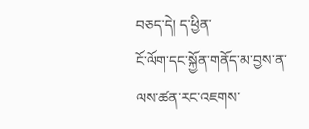བཅད་དེ། ད་ཕྱིན་
ངོ་ལོག་དང་སྐྱོན་གནོད་མ་བྱས་ན་ལས་ཚན་རང་འཇགས་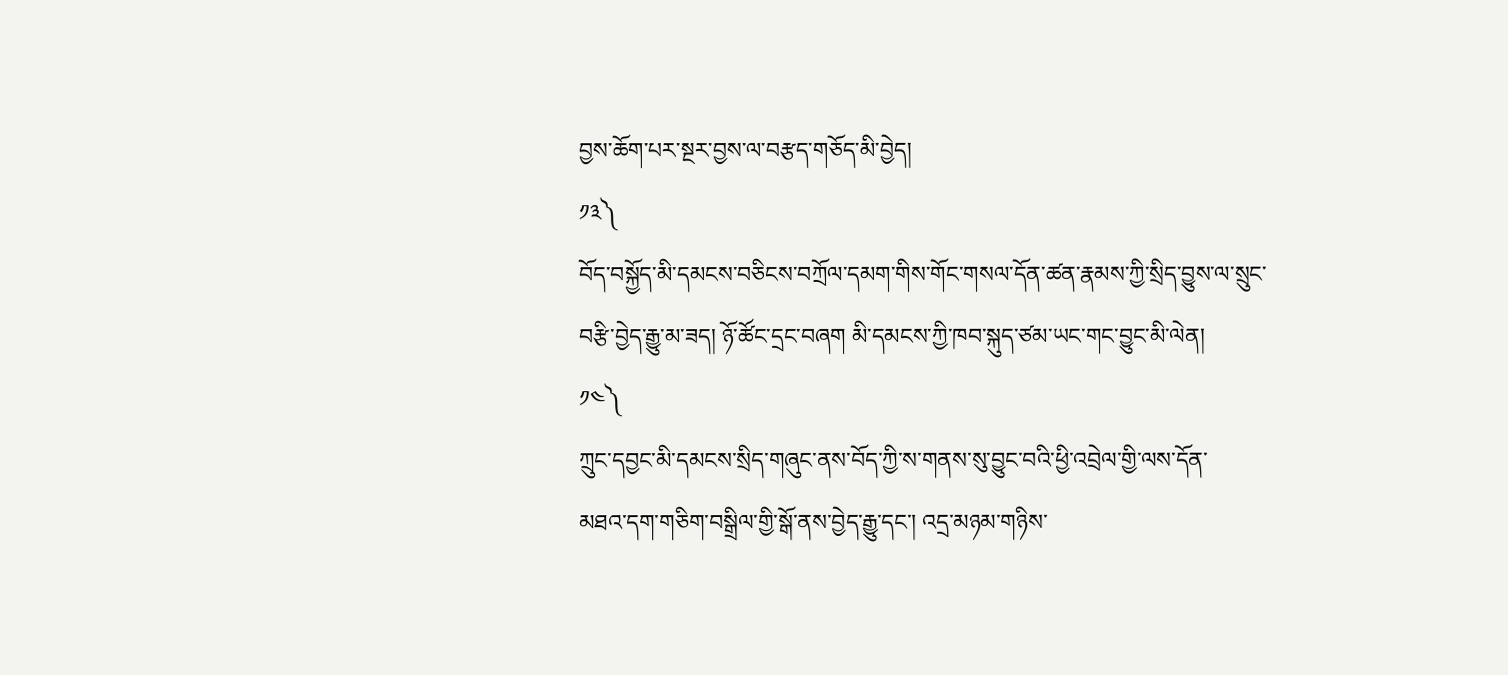བྱས་ཆོག་པར་སྔར་བྱས་ལ་བརྩད་གཅོད་མི་བྱེད།
༡༣༽
བོད་བསྐྱོད་མི་དམངས་བཅིངས་བཀྲོལ་དམག་གིས་གོང་གསལ་དོན་ཚན་རྣམས་ཀྱི་སྲིད་བྱུས་ལ་སྲུང་
བརྩི་བྱེད་རྒྱུ་མ་ཟད། ཉོ་ཚོང་དྲང་བཞག མི་དམངས་ཀྱི་ཁབ་སྐུད་ཙམ་ཡང་གང་བྱུང་མི་ལེན།
༡༤༽
ཀྲུང་དབྱང་མི་དམངས་སྲིད་གཞུང་ནས་བོད་ཀྱི་ས་གནས་སུ་བྱུང་བའི་ཕྱི་འབྲེལ་གྱི་ལས་དོན་
མཐའ་དག་གཅིག་བསྒྲིལ་གྱི་སྒོ་ནས་བྱེད་རྒྱུ་དང་། འདྲ་མཉམ་གཉིས་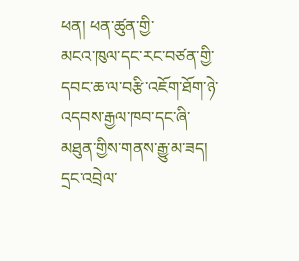ཕན། ཕན་ཚུན་གྱི་
མངའ་ཁུལ་དང་རང་བཙན་གྱི་དབང་ཆ་ལ་བརྩི་འཇོག་ཐོག་ཉེ་འདབས་རྒྱལ་ཁབ་དང་ཞི་
མཐུན་གྱིས་གནས་རྒྱུ་མ་ཟད། དྲང་འབྲེལ་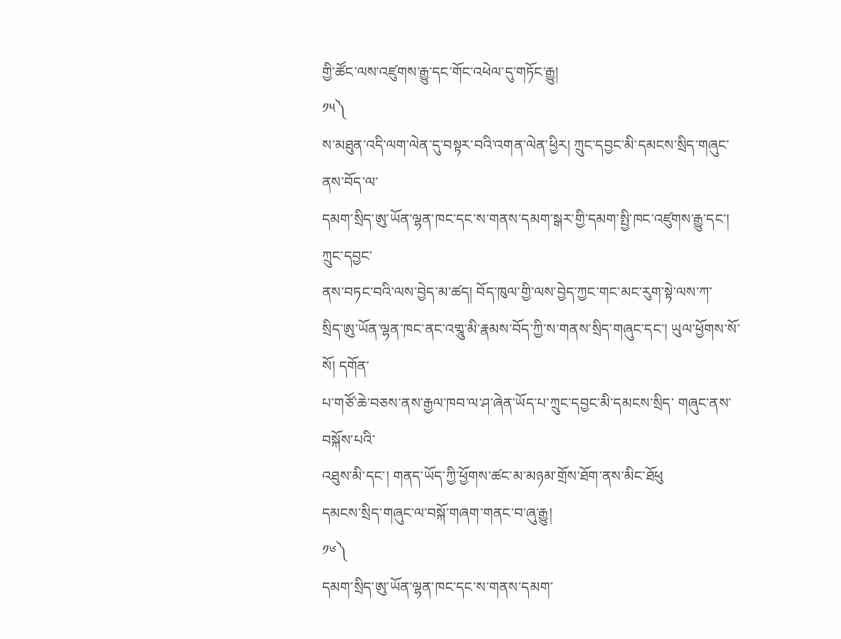གྱི་ཚོང་ལས་འཛུགས་རྒྱུ་དང་གོང་འཕེལ་དུ་གཏོང་རྒྱུ།
༡༥༽
ས་མཐུན་འདི་ལག་ལེན་དུ་བསྟར་བའི་འགན་ལེན་ཕྱིར། ཀྲུང་དབྱང་མི་དམངས་སྲིད་གཞུང་ནས་བོད་ལ་
དམག་སྲིད་ཨུ་ཡོན་ལྷན་ཁང་དང་ས་གནས་དམག་སྒར་གྱི་དམག་སྤྱི་ཁང་འཛུགས་རྒྱུ་དང་། ཀྲུང་དབྱང་
ནས་བཏང་བའི་ལས་བྱེད་མ་ཚད། བོད་ཁུལ་གྱི་ལས་བྱེད་ཀྱང་གང་མང་རུག་སྟེ་ལས་ཀ་
སྲིད་ཨུ་ཡོན་ལྷན་ཁང་ནང་འགྲཱུ་མི་རྣམས་བོད་ཀྱི་ས་གནས་སྲིད་གཞུང་དང་། ཡུལ་ཕྱོགས་སོ་སོ། དགོན་
པ་གཙོ་ཆེ་བཅས་ནས་རྒྱལ་ཁབ་ལ་ཤ་ཞེན་ཡོད་པ་ཀྲུང་དབྱང་མི་དམངས་སྲིད་ གཞུང་ནས་བསྐོས་པའི་
འཐུས་མི་དང་། གནད་ཡོད་ཀྱི་ཕྱོགས་ཚང་མ་མཉམ་གྲོས་ཐོག་ནས་མིང་ཐོཕུ
དམངས་སྲིད་གཞུང་ལ་བསྐོ་གཞག་གནང་བ་ཞུ་རྒྱུ།
༡༦༽
དམག་སྲིད་ཨུ་ཡོན་ལྷན་ཁང་དང་ས་གནས་དམག་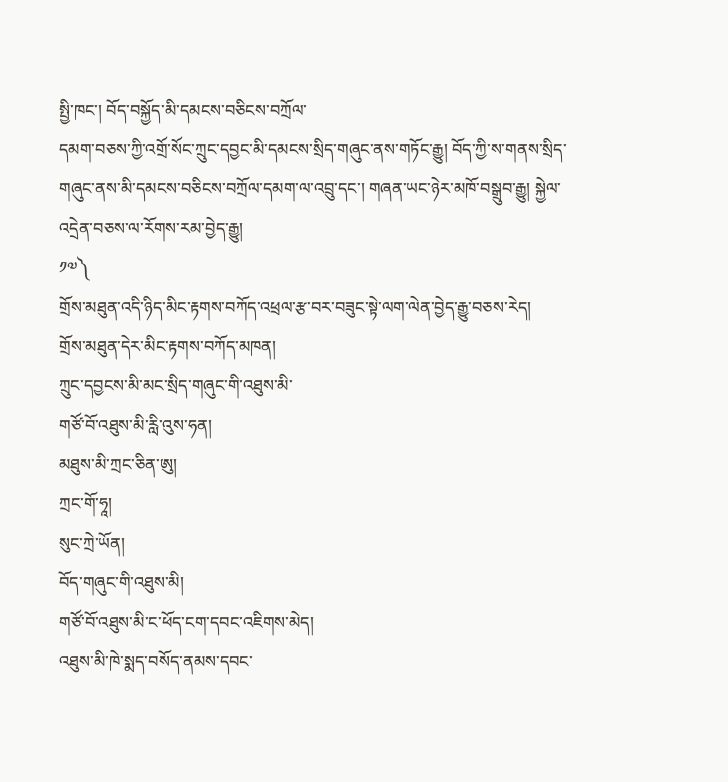སྤྱི་ཁང་། བོད་བསྐྱོད་མི་དམངས་བཅིངས་བཀྲོལ་
དམག་བཅས་ཀྱི་འགྲོ་སོང་ཀྲུང་དབྱང་མི་དམངས་སྲིད་གཞུང་ནས་གཏོང་རྒྱུ། བོད་ཀྱི་ས་གནས་སྲིད་
གཞུང་ནས་མི་དམངས་བཅིངས་བཀྲོལ་དམག་ལ་འབྲུ་དང་། གཞན་ཡང་ཉེར་མཁོ་བསྒྲུབ་རྒྱུ། སྐྱེལ་
འདྲེན་བཅས་ལ་རོགས་རམ་བྱེད་རྒྱུ།
༡༧༽
གྲོས་མཐུན་འདི་ཉིད་མིང་རྟགས་བཀོད་འཕྲལ་རྩ་བར་བཟུང་སྟེ་ལག་ལེན་བྱེད་རྒྱུ་བཅས་རེད།
གྲོས་མཐུན་དེར་མིང་རྟགས་བཀོད་མཁན།
ཀྲུང་དབྱངས་མི་མང་སྲིད་གཞུང་གི་འཐུས་མི་
གཙོ་བོ་འཐུས་མི་རླི་འུས་ཧན།
མཐུས་མི་ཀྲང་ཅིན་ཨུ།
ཀྲང་གོ་ཧཱ།
སུང་ཀྲེ་ཡོན།
བོད་གཞུང་གི་འཐུས་མི།
གཙོ་བོ་འཐུས་མི་ང་ཕོད་ངག་དབང་འཇིགས་མེད།
འཐུས་མི་ཁེ་སྨད་བསོད་ནམས་དབང་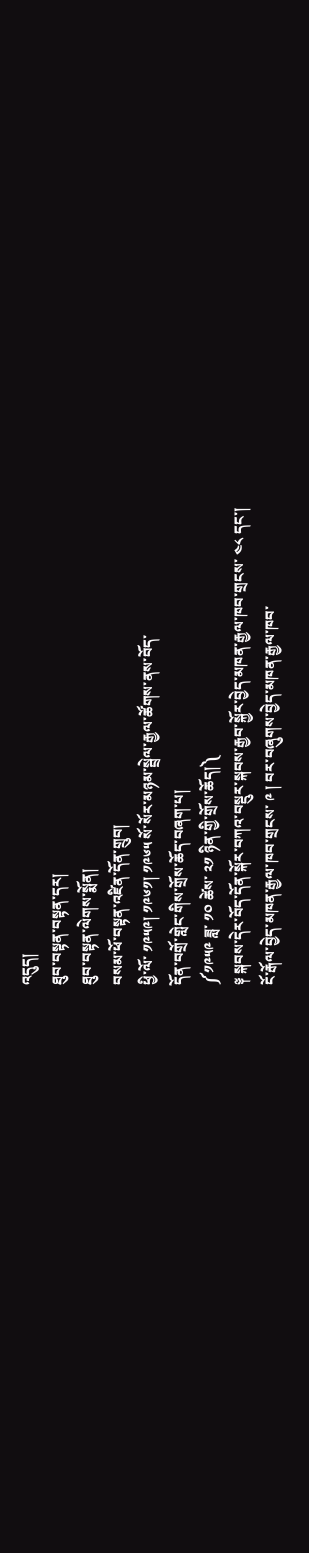འདུད།
ཐུབ་བསྟན་བསྟན་དར།
ཐུབ་བསྟན་ལེགས་སྨོན།
བསམ་ཕོ་བསྟན་འཛིན་དོན་གྲུབ།
ཕྱི་ལོ་ ༡༩༥༩། ༡༩༦༡། ༡༩༦༥ སོ་སོར་མཉམ་སྦྲེལ་རྒྱལ་ཚོགས་ནས་བོད་
དོན་བགྲོ་གླེང་གིས་གྲོས་ཆོད་བཞག་པ།
༼༡༩༥༩ ཟླ་ ༡༠ ཚེས་ ༢༡ ཉིན་གྱི་གྲོས་ཆོད།༽
༈ སྐབས་དེར་བོད་དོན་སྐོར་བཀའ་བསྡུར་སྐབས་རྒྱབ་སྐྱོར་བྱེད་མཁན་རྒྱལ་ཁབ་གྲངས་ ༤༨ དང་།
ངོ་རྒོལ་བྱེད་མཁན་རྒྱལ་ཁབ་གྲངས་ ༩ ། བར་བཞུགས་བྱེད་མཁན་རྒྱལ་ཁབ་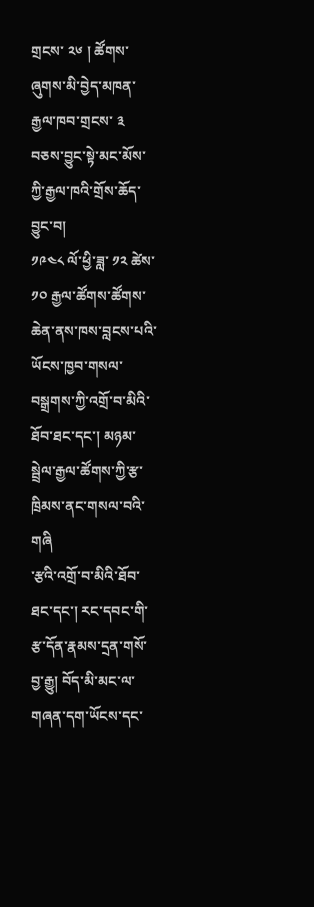གྲངས་ ༢༦ ། ཚོགས་
ཞུགས་མི་བྱེད་མཁན་རྒྱལ་ཁབ་གྲངས་ ༣ བཅས་བྱུང་སྟེ་མང་མོས་ཀྱི་རྒྱལ་ཁའི་གྲོས་ཆོད་བྱུང་བ།
༡༩༤༨ ལོ་ཕྱི་ཟླ་ ༡༢ ཚེས་ ༡༠ རྒྱལ་ཚོགས་ཚོགས་ཆེན་ནས་ཁས་བླངས་པའི་ཡོངས་ཁྱབ་གསལ་
བསྒྲགས་ཀྱི་འགྲོ་བ་མིའི་ཐོབ་ཐང་དང་། མཉམ་སྦྲེལ་རྒྱལ་ཚོགས་ཀྱི་རྩ་ཁྲིམས་ནང་གསལ་བའི་གཞི
་རྩའི་འགྲོ་བ་མིའི་ཐོབ་ཐང་དང་། རང་དབང་གི་རྩ་དོན་རྣམས་དྲན་གསོ་བྱ་རྒྱུ། བོད་མི་མང་ལ་
གཞན་དག་ཡོངས་དང་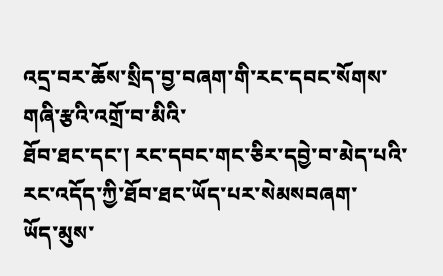འདྲ་བར་ཆོས་སྲིད་བྱ་བཞག་གི་རང་དབང་སོགས་གཞི་རྩའི་འགྲོ་བ་མིའི་
ཐོབ་ཐང་དང་། རང་དབང་གང་ཅིར་དབྱེ་བ་མེད་པའི་རང་འདོད་ཀྱི་ཐོབ་ཐང་ཡོད་པར་སེམསབཞག་
ཡོད་མུས་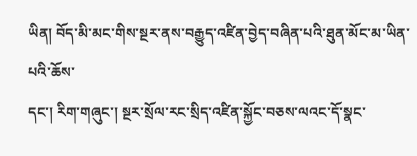ཡིན། བོད་མི་མང་གིས་སྔར་ནས་བརྒྱུད་འཛིན་བྱེད་བཞིན་པའི་ཐུན་མོང་མ་ཡིན་པའི་ཆོས་
དང་། རིག་གཞུང་། སྔར་སྲོལ་རང་སྲིད་འཛིན་སྐྱོང་བཅས་ལའང་དོ་སྣང་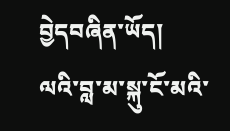བྱེདབཞིན་ཡོད།
ལའི་བླ་མ་སྐུ་ངོ་མའི་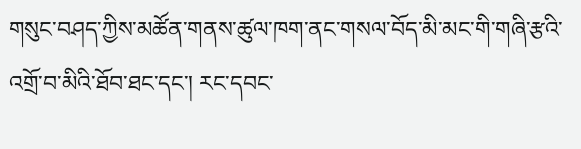གསུང་བཤད་ཀྱིས་མཚོན་གནས་ཚུལ་ཁག་ནང་གསལ་བོད་མི་མང་གི་གཞི་རྩའི་
འགྲོ་བ་མིའི་ཐོབ་ཐང་དང་། རང་དབང་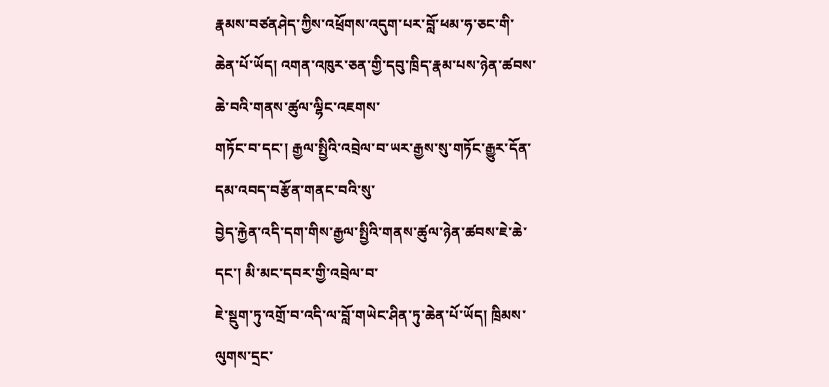རྣམས་བཙནཤེད་ཀྱིས་འཕྲོགས་འདུག་པར་བློ་ཕམ་ཧ་ཅང་གི་
ཆེན་པོ་ཡོད། འགན་འཁུར་ཅན་གྱི་དབུ་ཁྲིད་རྣམ་པས་ཉེན་ཚབས་ཆེ་བའི་གནས་ཚུལ་ལྷིང་འཇགས་
གཏོང་བ་དང་། རྒྱལ་སྤྱིའི་འབྲེལ་བ་ཡར་རྒྱས་སུ་གཏོང་རྒྱུར་དོན་དམ་འབད་བརྩོན་གནང་བའི་སུ་
བྱེད་རྐྱེན་འདི་དག་གིས་རྒྱལ་སྤྱིའི་གནས་ཚུལ་ཉེན་ཚབས་ཇེ་ཆེ་དང་། མི་མང་དབར་གྱི་འབྲེལ་བ་
ཇེ་སྡུག་ཏུ་འགྲོ་བ་འདི་ལ་བློ་གཡེང་ཤིན་ཏུ་ཆེན་པོ་ཡོད། ཁྲིམས་ལུགས་དྲང་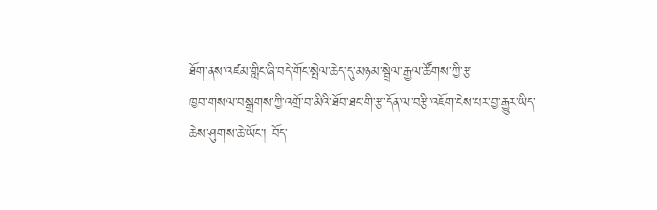ཐོག་ནས་འཛམ་གླིང་ཞི་བདེ་གོང་སྤེལ་ཆེད་དུ་མཉམ་སྦྲེལ་རྒྱལ་ཚོགས་ཀྱི་རྩ
ཁྱབ་གསལ་བསྒྲགས་ཀྱི་འགྲོ་བ་མིའི་ཐོབ་ཐང་གི་རྩ་དོན་ལ་བརྩི་འཇོག་ངེས་པར་བྱ་རྒྱུར་ཡིད་
ཆེས་ཤུགས་ཆེ་ཡོང་། བོད་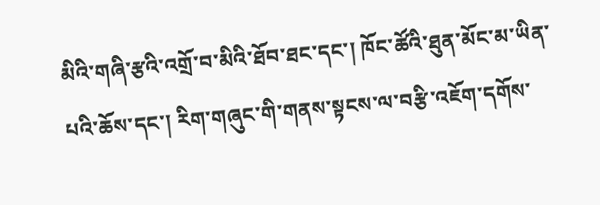མིའི་གཞི་རྩའི་འགྲོ་བ་མིའི་ཐོབ་ཐང་དང་། ཁོང་ཚོའི་ཐུན་མོང་མ་ཡིན་
པའི་ཆོས་དང་། རིག་གཞུང་གི་གནས་སྟངས་ལ་བརྩི་འཇོག་དགོས་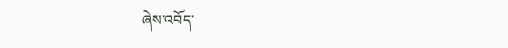ཞེས་འབོད་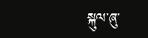སྐུལ་ཞུ་